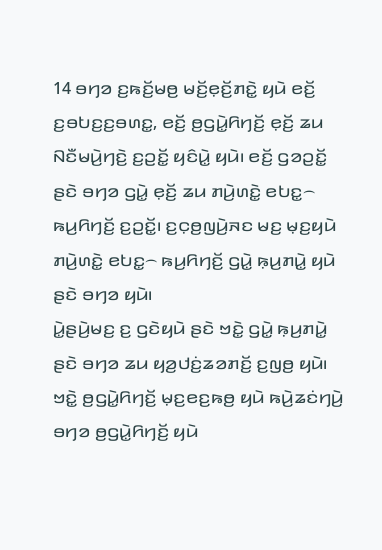14 ꤋꤚꤤ ꤢ꤬ꤒꤢꤩ꤬ꤗꤥ꤬ ꤗꤢꤩ꤬ꤕ꤫ꤢꤩ꤬ꤊꤢꤧ꤭ ꤟꤣꤧ ꤕꤢꤩ꤬ ꤢ꤬ꤋꤝꤢ꤬ꤢ꤬ꤋꤛꤢ꤭, ꤕꤢꤩ꤬ ꤥ꤬ꤞꤣꤧ꤭ꤖꤚꤢꤩ꤬ ꤕ꤫ꤢꤩ꤬ ꤘꤣ ꤡꤢꤪꤗꤣꤧ꤬ꤚꤢꤧ꤬ ꤢ꤬ꤑꤢꤩ꤭ ꤟꤢꤨꤣꤧ꤭ ꤟꤣꤧ꤯ ꤕꤢꤩ꤬ ꤞꤤꤑꤢꤩ꤭ ꤔꤢꤧ ꤋꤚꤤ ꤞꤣꤧ꤭ ꤕ꤫ꤢꤩ꤬ ꤘꤣ ꤊꤣꤧ꤬ꤛꤢꤧ꤭ ꤕꤝꤢ꤭꤮ ꤒꤣ꤬ꤖꤚꤢꤩ꤬ ꤢ꤬ꤑꤢꤩ꤭꤯ ꤢ꤬ꤍ꤫ꤥ꤬ꤜꤣꤧ꤬ꤏꤢ ꤗꤢ꤬ ꤗ꤫ꤢ꤬ꤟꤣꤧ ꤊꤣꤧ꤬ꤛꤢꤧ꤭ ꤕꤝꤢ꤭꤮ ꤒꤣ꤬ꤖꤚꤢꤩ꤬ ꤞꤣꤧ꤭ ꤒ꤫ꤣ꤬ꤊꤣꤧ꤭ ꤟꤣꤧ ꤔꤢꤧ ꤋꤚꤤ ꤟꤣꤧ꤯
ꤣꤧ꤭ꤔꤣꤧ꤬ꤗꤢ꤬ ꤢ꤬ ꤞꤢꤧꤟꤣꤧ ꤔꤢꤧ ꤠꤢꤧ꤭ ꤞꤣꤧ꤭ ꤒ꤫ꤣ꤬ꤊꤣꤧ꤭ ꤔꤢꤧ ꤋꤚꤤ ꤘꤣ ꤟꤤ꤬ꤓꤢꤦ꤬ꤘꤤꤊꤢꤩ꤬ ꤢ꤬ꤜꤥ꤬ ꤟꤣꤧ꤯ ꤠꤢꤧ꤭ ꤥ꤬ꤞꤣꤧ꤭ꤖꤚꤢꤩ꤬ ꤗ꤫ꤢ꤬ꤕꤢ꤬ꤒꤥ꤬ ꤟꤣꤧ ꤒꤣꤧ꤬ꤘꤢꤦꤚꤣꤧ꤬ ꤋꤚꤤ ꤥ꤬ꤞꤣꤧ꤭ꤖꤚꤢꤩ꤬ ꤟꤣꤧ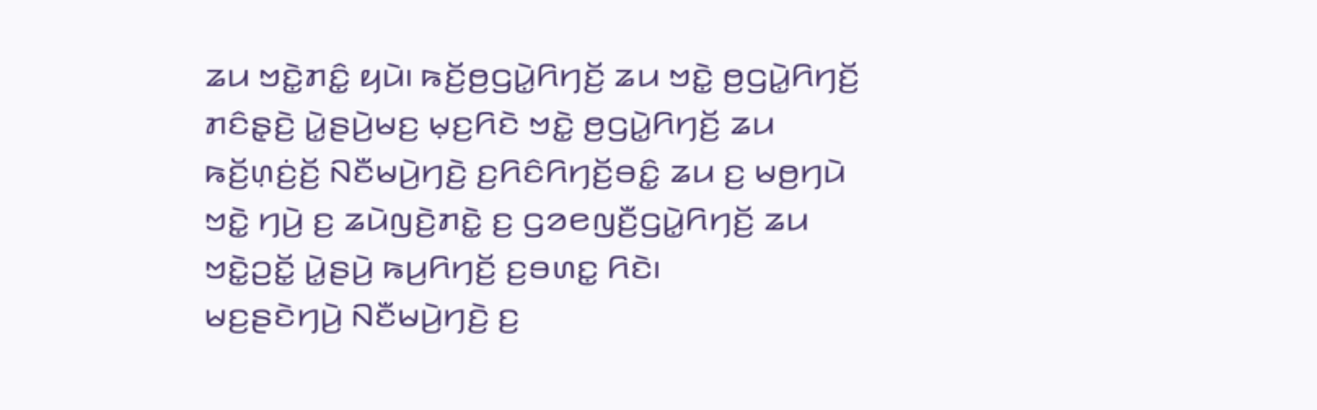ꤘꤣ ꤠꤢꤧ꤭ꤊꤢꤨ꤭ ꤟꤣꤧ꤯ ꤒꤢꤩ꤬ꤥ꤬ꤞꤣꤧ꤭ꤖꤚꤢꤩ꤬ ꤘꤣ ꤠꤢꤧ꤭ ꤥ꤬ꤞꤣꤧ꤭ꤖꤚꤢꤩ꤬ ꤊꤢꤨꤔ꤫ꤢꤧ꤬ ꤣꤧ꤭ꤔꤣꤧ꤬ꤗꤢ꤬ ꤗ꤫ꤢ꤬ꤖꤢꤧ ꤠꤢꤧ꤭ ꤥ꤬ꤞꤣꤧ꤭ꤖꤚꤢꤩ꤬ ꤘꤣ ꤒꤢꤩ꤬ꤛ꤫ꤢꤦ꤬ꤢꤩ꤬ ꤡꤢꤪꤗꤣꤧ꤬ꤚꤢꤧ꤬ ꤢ꤬ꤖꤢꤨꤖꤚꤢꤩ꤬ꤋꤢꤨ꤭ ꤘꤣ ꤢ꤬ ꤗꤥ꤬ꤚꤣꤧ ꤠꤢꤧ꤭ ꤚꤣꤧ꤬ ꤢ꤬ ꤘꤣꤧꤜꤢꤧ꤬ꤊꤢꤧ꤭ ꤢ꤬ ꤞꤤꤕꤜꤢꤪ꤬ꤞꤣꤧ꤭ꤖꤚꤢꤩ꤬ ꤘꤣ ꤠꤢꤧ꤭ꤑꤢꤩ꤭ ꤣꤧ꤭ꤔꤣꤧ꤬ ꤒꤣ꤬ꤖꤚꤢꤩ꤬ ꤢ꤬ꤋꤛꤢ꤭ ꤖꤢꤧ꤯
ꤗꤢ꤬ꤔꤢꤧꤚꤣꤧ꤬ ꤡꤢꤪꤗꤣꤧ꤬ꤚꤢꤧ꤬ ꤢ꤬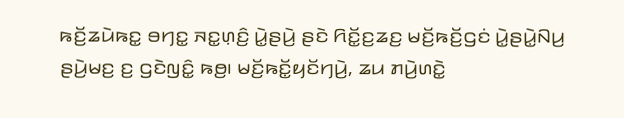ꤒꤢꤩ꤬ꤘꤣꤧꤒꤢ꤭ ꤋꤚꤢ꤭ ꤏꤢ꤭ꤛ꤫ꤢꤨ꤬ ꤣꤧ꤭ꤔꤣꤧ꤬ ꤔꤢꤧ ꤖꤢꤩ꤭ꤢ꤬ꤘꤢ꤬ ꤗꤢꤩ꤬ꤒꤢꤩ꤬ꤞꤢꤦ ꤣꤧ꤭ꤔꤣꤧ꤭ꤡꤣ꤬ ꤔꤣꤧ꤬ꤗꤢ꤬ ꤢ꤬ ꤞꤢꤧꤜꤢꤨ꤭ ꤒꤥ꤬꤯ ꤗꤢꤩ꤬ꤒꤢꤩ꤭ꤟꤢꤩꤚꤣꤧ꤬, ꤘꤣ ꤊꤣꤧ꤬ꤛꤢꤧ꤭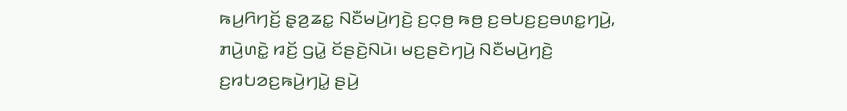ꤒꤣ꤬ꤖꤚꤢꤩ꤬ ꤔ꤫ꤤ꤬ꤘꤢ꤭ ꤡꤢꤪꤗꤣꤧ꤬ꤚꤢꤧ꤬ ꤢ꤬ꤍ꤫ꤥ꤬ ꤒꤥ꤬ ꤢ꤬ꤋꤝꤢ꤬ꤢ꤬ꤋꤛꤢ꤭ꤚꤣꤧ꤬, ꤊꤣꤧ꤬ꤛꤢꤧ꤭ ꤙꤢꤩ꤬ ꤞꤣꤧ꤭ ꤢꤩꤔꤢꤧ꤬ꤡꤣꤧ꤯ ꤗꤢ꤬ꤔꤢꤧꤚꤣꤧ꤬ ꤡꤢꤪꤗꤣꤧ꤬ꤚꤢꤧ꤬ ꤢ꤬ꤙꤝꤤꤢ꤬ꤒꤣꤧ꤬ꤚꤣꤧ꤭ ꤔꤣꤧ꤬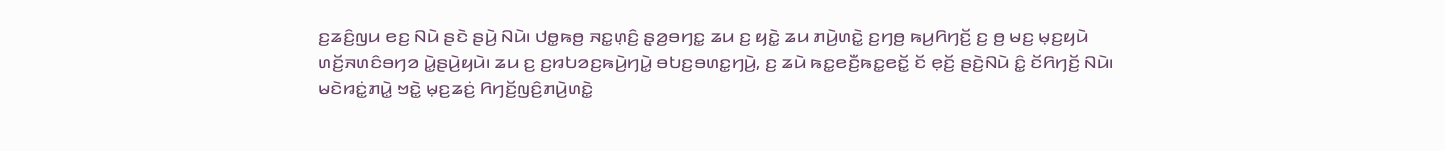ꤢ꤬ꤘꤢꤨ꤬ꤜꤣ ꤕꤢ꤬ ꤡꤣꤧ ꤔꤢꤧ ꤔꤣꤧ꤬ ꤡꤣꤧ꤯ ꤓꤥ꤭ꤒꤥ꤬ ꤏꤢ꤭ꤛ꤫ꤢꤨ꤬ ꤔ꤫ꤤ꤬ꤋꤚꤢ꤭ ꤘꤣ ꤢ꤬ ꤟꤢꤧ꤭ ꤘꤣ ꤊꤣꤧ꤬ꤛꤢꤧ꤭ ꤢ꤬ꤚꤥ꤬ ꤒꤣ꤬ꤖꤚꤢꤩ꤬ ꤢ꤬ ꤥ꤬ ꤗꤢ꤬ ꤗ꤫ꤢ꤬ꤟꤣꤧ ꤛꤢꤩ꤬ꤏꤛꤢꤨꤋꤚꤤ ꤣꤧ꤭ꤔꤣꤧ꤬ꤟꤣꤧ꤯ ꤘꤣ ꤢ꤬ ꤢ꤬ꤙꤝꤤꤢ꤬ꤒꤣꤧ꤬ꤚꤣꤧ꤭ ꤋꤝꤢ꤬ꤋꤛꤢ꤭ꤚꤣꤧ꤬, ꤢ꤬ ꤘꤣꤧ ꤒꤢ꤭ꤕꤢꤪ꤬ꤒꤢ꤭ꤕꤢꤩ꤭ ꤢꤩ ꤕ꤫ꤢꤩ꤬ ꤔꤢꤧ꤬ꤡꤣꤧ ꤢꤨ꤭ ꤢꤩꤖꤚꤢꤩ꤬ ꤡꤣꤧ꤯
ꤗꤢꤧꤙꤢꤦ꤭ꤊꤣꤧ꤭ ꤠꤢꤧ꤭ ꤗ꤫ꤢ꤬ꤘꤢꤦ꤬ ꤖꤚꤢꤩ꤬ꤜꤢꤨ꤬ꤊꤣꤧ꤬ꤛꤢꤧ꤭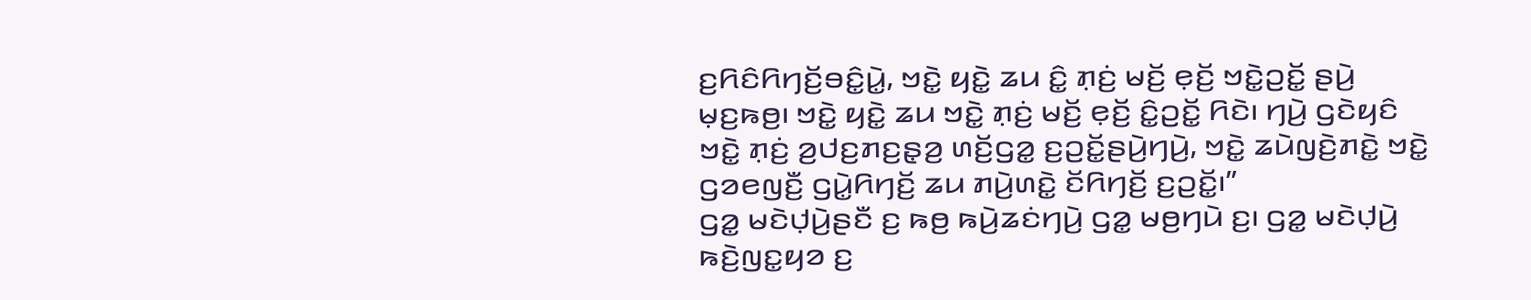ꤢ꤬ꤖꤢꤨꤖꤚꤢꤩ꤬ꤋꤢꤨ꤭ꤣꤧ꤭, ꤠꤢꤧ꤭ ꤟꤢꤧ꤭ ꤘꤣ ꤢꤨ꤭ ꤊ꤫ꤢꤦ꤬ ꤗꤢꤩ꤬ ꤕ꤫ꤢꤩ꤬ ꤠꤢꤧ꤭ꤑꤢꤩ꤭ ꤔꤣꤧ꤬ ꤗ꤫ꤢ꤬ꤒꤥ꤬꤯ ꤠꤢꤧ꤭ ꤟꤢꤧ꤭ ꤘꤣ ꤠꤢꤧ꤭ ꤊ꤫ꤢꤦ꤬ ꤗꤢꤩ꤬ ꤕ꤫ꤢꤩ꤬ ꤢꤨ꤭ꤑꤢꤩ꤭ ꤖꤢꤧ꤯ ꤚꤣꤧ꤬ ꤞꤢꤧꤟꤢꤨ ꤠꤢꤧ꤭ ꤊ꤫ꤢꤦ꤬ ꤤ꤬ꤓꤢ꤬ꤊꤢ꤬ꤔ꤫ꤤ꤬ ꤛꤢꤩ꤬ꤞꤤ꤭ ꤢ꤬ꤑꤢꤩ꤭ꤔꤣꤧ꤬ꤚꤣꤧ꤬, ꤠꤢꤧ꤭ ꤘꤣꤧꤜꤢꤧ꤬ꤊꤢꤧ꤭ ꤠꤢꤧ꤭ ꤞꤤꤕꤜꤢꤪ꤬ ꤞꤣꤧ꤭ꤖꤚꤢꤩ꤬ ꤘꤣ ꤊꤣꤧ꤬ꤛꤢꤧ꤭ ꤢꤩꤖꤚꤢꤩ꤬ ꤢ꤬ꤑꤢꤩ꤭꤯”
ꤞꤤ꤭ ꤗꤢꤧꤓ꤫ꤣꤧ꤬ꤔꤢꤪ ꤢ꤬ ꤒꤥ꤬ ꤒꤣꤧ꤬ꤘꤢꤦꤚꤣꤧ꤬ ꤞꤤ꤭ ꤗꤥ꤬ꤚꤣꤧ ꤢ꤬꤯ ꤞꤤ꤭ ꤗꤢꤧꤓ꤫ꤣꤧ꤬ ꤒꤢꤧ꤬ꤜꤢ꤭ꤟꤤ ꤢ꤬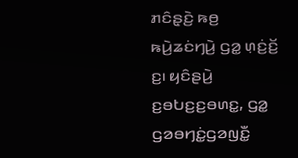ꤊꤢꤨꤔ꤫ꤢꤧ꤬ ꤒꤥ꤬ ꤒꤣꤧ꤬ꤘꤢꤦꤚꤣꤧ꤬ ꤞꤤ꤭ ꤛ꤫ꤢꤦ꤬ꤢꤩ꤬ ꤢ꤬꤯ ꤟꤢꤨꤔꤣꤧ꤬ ꤢ꤬ꤋꤝꤢ꤬ꤢ꤬ꤋꤛꤢ꤭, ꤞꤤ꤭ ꤞꤤꤋꤚꤢꤦ꤭ꤞꤤꤜꤢꤪ꤭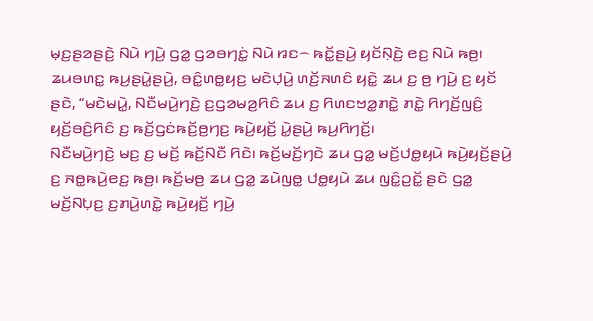ꤗ꤫ꤢ꤬ꤔꤤꤔꤢꤧ꤬ ꤡꤣꤧ ꤚꤣꤧ꤬ ꤞꤤ꤭ ꤞꤤꤋꤚꤢꤦ꤭ ꤡꤣꤧ ꤙꤢ꤮ ꤒꤢꤩ꤭ꤔꤣꤧ꤬ ꤟꤢꤩꤡ꤫ꤢꤧ꤬ ꤕꤢ꤬ ꤡꤣꤧ ꤒꤥ꤬꤯
ꤘꤣꤋꤛꤢ꤭ ꤒꤣ꤬ꤔꤣꤧ꤭ꤔꤣꤧ꤬, ꤋꤢꤨ꤭ꤛꤥ꤭ꤟꤢ꤬ ꤗꤢꤧꤓ꤫ꤣꤧ꤬ ꤛꤢꤩ꤬ꤏꤛꤢꤨ ꤟꤢꤧ꤭ ꤘꤣ ꤢ꤬ ꤥ꤬ ꤚꤣꤧ꤬ ꤢ꤬ ꤟꤢꤩ ꤔꤢꤧ, “ꤗꤢꤧꤗꤣꤧ꤭, ꤡꤢꤪꤗꤣꤧ꤬ꤚꤢꤧ꤬ ꤢ꤬ꤞꤤꤗꤤ꤬ꤖꤢꤨ ꤘꤣ ꤢ꤬ ꤖꤛꤢꤠꤤ꤭ꤊꤢꤧ꤭ ꤊꤢꤧ꤭ ꤖꤚꤢꤩ꤬ꤜꤢꤨ꤬ ꤟꤢꤩ꤬ꤋꤢꤨ꤬ꤖꤢꤨ ꤢ꤬ ꤒꤢꤩ꤬ꤞꤢꤦꤒꤢꤩ꤬ꤥ꤬ꤚꤢ꤬ ꤒꤣꤧ꤬ꤟꤢꤩ꤬ ꤣꤧ꤭ꤔꤣꤧ꤬ ꤒꤣ꤬ꤖꤚꤢꤩ꤬꤯
ꤡꤢꤪꤗꤣꤧ꤬ꤚꤢꤧ꤬ ꤗꤢ꤬ ꤢ꤬ ꤗꤢꤩ꤬ ꤒꤢꤩ꤬ꤡꤢꤪ ꤖꤢꤧ꤯ ꤒꤢꤩ꤬ꤗꤢꤩ꤬ꤚꤢꤧ ꤘꤣ ꤞꤤ꤭ ꤗꤢꤩ꤬ꤓꤥ꤭ꤟꤣꤧ ꤒꤣꤧ꤬ꤟꤢꤩ꤬ꤔꤣꤧ꤬ ꤢ꤬ ꤏꤥ꤭ꤒꤣꤧ꤬ꤕꤢ꤬ ꤒꤥ꤬꤯ ꤒꤢꤩ꤬ꤗꤥ꤬ ꤘꤣ ꤞꤤ꤭ ꤘꤣꤧꤜꤥ꤭ ꤓꤥ꤭ꤟꤣꤧ ꤘꤣ ꤜꤢꤨ꤭ꤑꤢꤩ꤭ ꤔꤢꤧ ꤞꤤ꤭ ꤗꤢꤩ꤬ꤡꤝ꤫ꤢ꤬ ꤢ꤬ꤊꤣꤧ꤬ꤛꤢꤧ꤭ ꤒꤣꤧ꤬ꤟꤢꤩ꤬ ꤚꤣꤧ꤬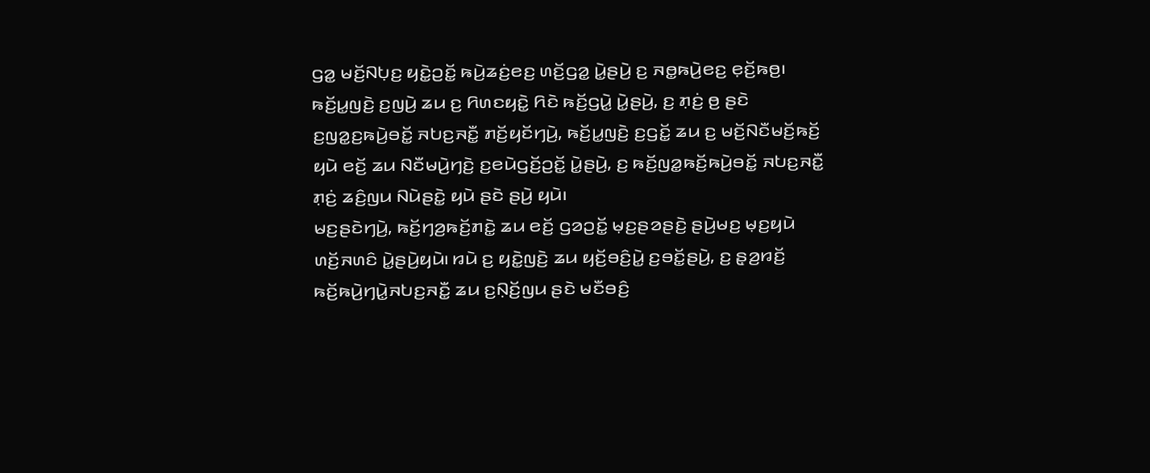ꤞꤤ꤭ ꤗꤢꤩ꤬ꤡꤝ꤫ꤢ꤬ ꤟꤢꤧ꤭ꤑꤢꤩ꤭ ꤒꤣꤧ꤬ꤘꤢꤦ꤬ꤕꤢ꤬ ꤛꤢꤩ꤬ꤞꤤ꤭ ꤣꤧ꤭ꤔꤣꤧ꤬ ꤢ꤬ ꤏꤥ꤭ꤒꤣꤧ꤬ꤕꤢ꤬ ꤕ꤫ꤢꤩ꤬ꤒꤥ꤬꤯
ꤒꤢꤩ꤬ꤣ꤭ꤜꤢꤧ꤬ ꤢ꤬ꤜꤣꤧ꤬ ꤘꤣ ꤢ꤬ ꤖꤛꤢꤟꤢꤧ꤭ ꤖꤢꤧ ꤒꤢꤩ꤬ꤞꤣꤧ꤭ ꤣꤧ꤭ꤔꤣꤧ꤬, ꤢ꤬ ꤊ꤫ꤢꤦ꤬ ꤥ꤬ ꤔꤢꤧ ꤢ꤬ꤜꤤ꤭ꤢ꤬ꤒꤣꤧ꤬ꤋꤢꤩ꤭ ꤏꤝꤢ꤬ꤏꤢꤪ꤭ ꤊꤢꤩ꤬ꤟꤢꤩꤚꤣꤧ꤬, ꤒꤢꤩ꤬ꤣ꤭ꤜꤢꤧ꤬ ꤢ꤬ꤞꤢꤩ꤭ ꤘꤣ ꤢ꤬ ꤗꤢꤩ꤬ꤡꤢꤪꤗꤢꤩ꤬ꤒꤢꤩ꤬ ꤟꤣꤧ ꤕꤢꤩ꤬ ꤘꤣ ꤡꤢꤪꤗꤣꤧ꤬ꤚꤢꤧ꤬ ꤢ꤬ꤕꤣꤧꤞꤢꤩ꤬ꤑꤢꤩ꤭ ꤣꤧ꤭ꤔꤣꤧ꤬, ꤢ꤬ ꤒꤢꤩ꤬ꤜꤤ꤭ꤒꤢꤩ꤬ꤒꤣꤧ꤬ꤋꤢꤩ꤭ ꤏꤝꤢ꤬ꤏꤢꤪ꤭ ꤊ꤫ꤢꤦ꤬ ꤘꤢꤨ꤬ꤜꤣ ꤡꤣꤧꤔꤢꤧ꤭ ꤟꤣꤧ ꤔꤢꤧ ꤔꤣꤧ꤬ ꤟꤣꤧ꤯
ꤗꤢ꤬ꤔꤢꤧꤚꤣꤧ꤬, ꤒꤢꤩ꤬ꤚꤤ꤬ꤒꤢꤩ꤬ꤊꤢꤧ꤭ ꤘꤣ ꤕꤢꤩ꤬ ꤞꤤꤑꤢꤩ꤭ ꤗ꤫ꤢ꤬ꤔꤤꤔꤢꤧ꤬ ꤔꤣꤧ꤬ꤗꤢ꤬ ꤗ꤫ꤢ꤬ꤟꤣꤧ ꤛꤢꤩ꤬ꤏꤛꤢꤨ ꤣꤧ꤭ꤔꤣꤧ꤬ꤟꤣꤧ꤯ ꤙꤣꤧ ꤢ꤬ ꤟꤢꤧ꤭ꤜꤢꤧ꤬ ꤘꤣ ꤟꤢꤩ꤬ꤋꤢꤨ꤬ꤣꤧ꤭ ꤢ꤬ꤋꤢꤩ꤭ꤔꤣꤧ꤬, ꤢ꤬ ꤔ꤫ꤤ꤬ꤙꤢꤩ꤬ ꤒꤢꤩ꤬ꤒꤣꤧ꤬ꤚꤣꤧ꤭ꤏꤝꤢ꤬ꤏꤢꤪ꤭ ꤘꤣ ꤢ꤬ꤡ꤫ꤢꤩ꤬ꤜꤣ ꤔꤢꤧ ꤗꤢꤪꤋꤢꤨ꤬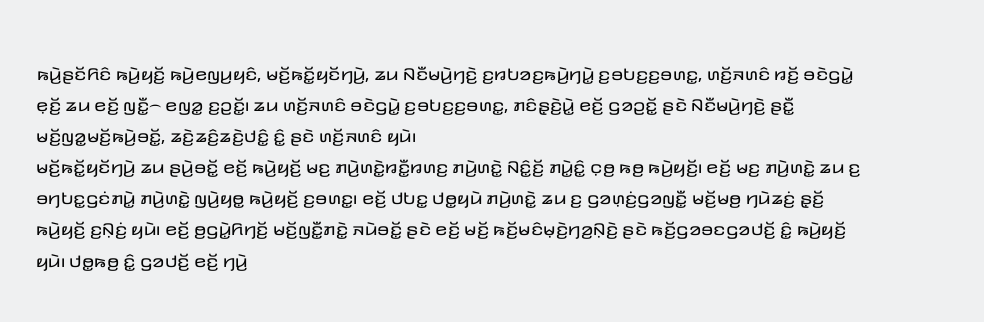ꤒꤣꤧ꤬ꤔꤢꤩꤖꤢꤨ ꤒꤣꤧ꤬ꤟꤢꤩ꤬ ꤒꤣꤧ꤬ꤕꤜꤣ꤬ꤟꤢꤨ, ꤗꤢꤩ꤬ꤒꤢꤩ꤭ꤟꤢꤩꤚꤣꤧ꤬, ꤘꤣ ꤡꤢꤪꤗꤣꤧ꤬ꤚꤢꤧ꤬ ꤢ꤬ꤙꤝꤤꤢ꤬ꤒꤣꤧ꤬ꤚꤣꤧ꤭ ꤢ꤬ꤋꤝꤢ꤬ꤢ꤬ꤋꤛꤢ꤭, ꤛꤢꤩ꤬ꤏꤛꤢꤨ ꤙꤢꤩ꤬ ꤋꤢꤧꤞꤣꤧ꤭ ꤕ꤫ꤢꤩ꤬ ꤘꤣ ꤕꤢꤩ꤬ ꤜꤢꤪ꤭꤮ ꤕꤜꤤ꤭ ꤢ꤬ꤑꤢꤩ꤭꤯ ꤘꤣ ꤛꤢꤩ꤬ꤏꤛꤢꤨ ꤋꤢꤧꤞꤣꤧ꤭ ꤢ꤬ꤋꤝꤢ꤬ꤢ꤬ꤋꤛꤢ꤭, ꤊꤢꤨꤔ꤫ꤢꤧ꤬ꤣꤧ꤭ ꤕꤢꤩ꤬ ꤞꤤꤑꤢꤩ꤭ ꤔꤢꤧ ꤡꤢꤪꤗꤣꤧ꤬ꤚꤢꤧ꤬ ꤔꤢꤪ꤭ ꤗꤢꤩ꤬ꤜꤤ꤭ꤗꤢꤩ꤬ꤒꤣꤧ꤬ꤋꤢꤩ꤭, ꤘꤢꤧ꤬ꤘꤢꤨ꤬ꤘꤢꤧ꤬ꤓꤢꤨ꤭ ꤢꤨ꤭ ꤔꤢꤧ ꤛꤢꤩ꤬ꤏꤛꤢꤨ ꤟꤣꤧ꤯
ꤗꤢꤩ꤬ꤒꤢꤩ꤭ꤟꤢꤩꤚꤣꤧ꤬ ꤘꤣ ꤔꤣꤧ꤬ꤋꤢꤩ꤭ ꤕꤢꤩ꤬ ꤒꤣꤧ꤬ꤟꤢꤩ꤬ ꤗꤢ꤬ ꤊꤣꤧ꤬ꤛꤢꤧ꤭ꤙꤢꤪ꤭ꤙꤛꤢ꤬ ꤊꤣꤧ꤬ꤛꤢꤧ꤭ ꤡꤢꤨ꤭ꤢꤩ꤬ ꤊꤣꤧ꤭ꤢꤨ꤭ ꤍ꤫ꤥ꤬ ꤒꤥ꤬ ꤒꤣꤧ꤬ꤟꤢꤩ꤬꤯ ꤕꤢꤩ꤬ ꤗꤢ꤬ ꤊꤣꤧ꤬ꤛꤢꤧ꤭ ꤘꤣ ꤢ꤬ ꤋꤚꤝꤢ꤭ꤞꤢꤦꤊꤣꤧ꤭ ꤊꤣꤧ꤬ꤛꤢꤧ꤭ ꤜꤣꤧ꤬ꤟꤥ꤭ ꤒꤣꤧ꤬ꤟꤢꤩ꤬ ꤢ꤬ꤋꤛꤢ꤭꤯ ꤕꤢꤩ꤬ ꤓꤝꤢ꤭ ꤓꤥ꤭ꤟꤣꤧ ꤊꤣꤧ꤬ꤛꤢꤧ꤭ ꤘꤣ ꤢ꤬ ꤞꤤꤛ꤫ꤢꤦ꤬ꤞꤤꤜꤢꤪ꤭ ꤗꤢꤩ꤬ꤗꤥ꤬ ꤚꤣꤧꤘꤢꤦ꤬ ꤔ꤫ꤢꤩ꤬ ꤒꤣꤧ꤬ꤟꤢꤩ꤬ ꤢ꤬ꤡ꤫ꤢꤦ꤬ ꤟꤣꤧ꤯ ꤕꤢꤩ꤬ ꤥ꤬ꤞꤣꤧ꤭ꤖꤚꤢꤩ꤬ ꤗꤢꤩ꤬ꤜꤢꤪ꤭ꤊꤢꤧ꤭ ꤏꤣꤧꤋꤢꤩ꤭ ꤔꤢꤧ ꤕꤢꤩ꤬ ꤗꤢꤩ꤬ ꤒꤢꤩ꤬ꤗꤢꤨꤗ꤫ꤢꤧ꤬ꤚꤤ꤬ꤡ꤫ꤢꤧ꤬ ꤔꤢꤧ ꤒꤢꤩ꤬ꤞꤤꤋꤢꤞꤤꤓꤢꤩ꤬ ꤢꤨ꤭ ꤒꤣꤧ꤬ꤟꤢꤩ꤬ ꤟꤣꤧ꤯ ꤓꤥ꤭ꤒꤥ꤬ ꤢꤨ꤭ ꤞꤤꤓꤢꤩ꤬ ꤕꤢꤩ꤬ ꤚꤣꤧ꤬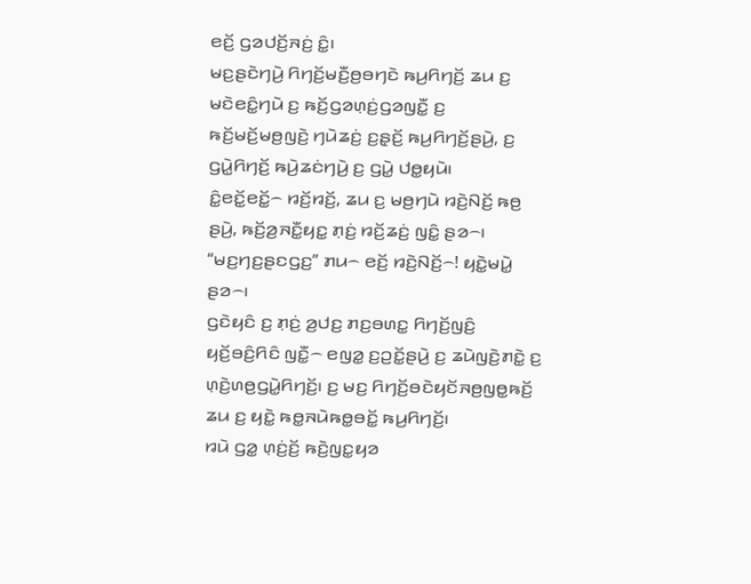ꤕꤢꤩ꤬ ꤞꤤꤓꤢꤩ꤬ꤏꤢꤦ꤬ ꤢꤨ꤭꤯
ꤗꤢ꤬ꤔꤢꤧꤚꤣꤧ꤬ ꤖꤚꤢꤩ꤬ꤗꤢꤪ꤬ꤥ꤬ꤋꤚꤢꤧ ꤒꤣ꤬ꤖꤚꤢꤩ꤬ ꤘꤣ ꤢ꤬ ꤗꤢꤧꤕꤢꤨ꤭ꤚꤣꤧ ꤢ꤬ ꤒꤢꤩ꤬ꤞꤤꤛ꤫ꤢꤦ꤬ꤞꤤꤜꤢꤪ꤭ ꤢ꤬ ꤒꤢꤩ꤬ꤗꤢꤩ꤬ꤗꤥ꤬ꤜꤢꤧ꤬ ꤚꤣꤧꤘꤢꤦ꤬ ꤢ꤬ꤔ꤫ꤢꤩ꤬ ꤒꤣ꤬ꤖꤚꤢꤩ꤬ꤔꤣꤧ꤬, ꤢ꤬ ꤞꤣꤧ꤭ꤖꤚꤢꤩ꤬ ꤒꤣꤧ꤬ꤘꤢꤦꤚꤣꤧ꤬ ꤢ꤬ ꤞꤣꤧ꤭ ꤓꤥ꤭ꤟꤣꤧ꤯
ꤢꤨ꤭ꤕꤢꤩ꤭ꤕꤢꤩ꤭꤮ ꤙꤢꤩ꤬ꤙꤢꤩ꤬, ꤘꤣ ꤢ꤬ ꤗꤥ꤬ꤚꤣꤧ ꤙꤢꤧ꤬ꤡꤢꤩ꤬ ꤒꤥ꤬ ꤔꤣꤧ꤬, ꤒꤢꤩ꤬ꤤ꤬ꤏꤢꤪ꤭ꤟꤢ꤭ ꤊ꤫ꤢꤦ꤬ ꤙꤢꤩ꤬ꤘꤢꤦ꤬ ꤜꤢꤨ꤭ ꤔꤤ꤮꤯ “ꤗꤢ꤬ꤚꤢ꤬ꤔꤢꤞꤢ꤬” ꤊꤣ꤮ ꤕꤢꤩ꤬ ꤙꤢꤧ꤬ꤡꤢꤩ꤬꤮! ꤟꤢꤧ꤭ꤗꤣꤧ꤭ ꤔꤤ꤮꤯
ꤞꤢꤧꤟꤢꤨ ꤢ꤬ ꤊ꤫ꤢꤦ꤬ ꤤ꤬ꤓꤢ꤬ ꤊꤢ꤬ꤋꤛꤢ꤭ ꤖꤚꤢꤩ꤬ꤜꤢꤨ꤬ ꤟꤢꤩ꤬ꤋꤢꤨ꤬ꤖꤢꤨ ꤜꤢꤪ꤭꤮ ꤕꤜꤤ꤭ ꤢ꤬ꤑꤢꤩ꤭ꤔꤣꤧ꤬ ꤢ꤬ ꤘꤣꤧꤜꤢꤧ꤬ꤊꤢꤧ꤭ ꤢ꤬ ꤛ꤫ꤢꤧ꤬ꤛꤥ꤬ꤞꤣꤧ꤭ꤖꤚꤢꤩ꤬꤯ ꤢ꤬ ꤗꤢ꤬ ꤖꤚꤢꤩ꤬ꤋꤢꤧꤟꤢꤩꤏꤥ꤬ꤜꤥ꤭ꤒꤢꤩ꤬ ꤘꤣ ꤢ꤬ ꤟꤢꤧ꤭ ꤒꤥ꤭ꤏꤣꤧꤒꤥ꤭ꤋꤢꤩ꤭ ꤒꤣ꤬ꤖꤚꤢꤩ꤬꤯
ꤙꤣꤧ ꤞꤤ꤭ ꤛ꤫ꤢꤦ꤬ꤢꤩ꤬ ꤒꤢꤧ꤬ꤜꤢ꤭ꤟꤤ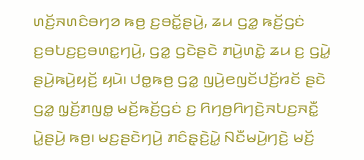ꤛꤢꤩ꤬ꤏꤛꤢꤨꤋꤚꤤ ꤒꤥ꤬ ꤢ꤬ꤋꤢꤩ꤭ꤔꤣꤧ꤬, ꤘꤣ ꤞꤤ꤭ ꤒꤢꤩ꤬ꤞꤢꤦ ꤢ꤬ꤋꤝꤢ꤬ꤢ꤬ꤋꤛꤢ꤭ꤚꤣꤧ꤬, ꤞꤤ꤭ ꤞꤢꤧꤔꤢꤧ ꤊꤣꤧ꤬ꤛꤢꤧ꤭ ꤘꤣ ꤢ꤬ ꤞꤣꤧ꤭ ꤔꤣꤧ꤬ꤒꤣꤧ꤬ꤟꤢꤩ꤬ ꤟꤣꤧ꤯ ꤓꤥ꤭ꤒꤥ꤬ ꤞꤤ꤭ ꤜꤣꤧ꤬ꤕꤜꤢꤩꤓꤢꤩ꤬ꤙꤢꤩ ꤔꤢꤧ ꤞꤤ꤭ ꤜ꤫ꤢꤩ꤬ꤊꤜꤥ꤭ ꤗꤢꤩ꤬ꤒꤢꤩ꤬ꤞꤢꤦ ꤢ꤬ ꤖꤚꤥ꤬ꤖꤚꤢꤧ꤬ꤏꤝꤢ꤬ꤏꤢꤪ꤭ ꤣꤧ꤭ꤔꤣꤧ꤬ ꤒꤥ꤬꤯ ꤗꤢ꤬ꤔꤢꤧꤚꤣꤧ꤬ ꤊꤢꤨꤔ꤫ꤢꤧ꤬ꤣꤧ꤭ ꤡꤢꤪꤗꤣꤧ꤬ꤚꤢꤧ꤬ ꤗꤢꤩ꤬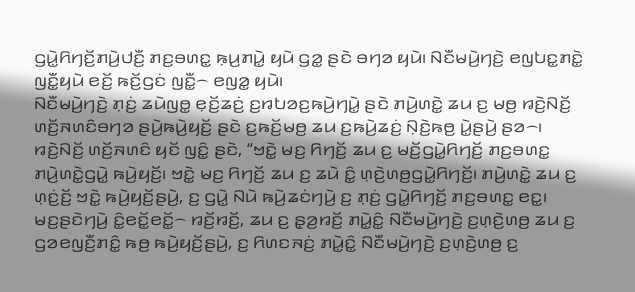ꤞꤣꤧ꤭ꤖꤚꤢꤩ꤬ꤊꤣꤧ꤬ꤓꤢꤪ꤬ ꤊꤢ꤬ꤋꤛꤢ꤭ ꤒ꤫ꤣ꤬ꤊꤣꤧ꤭ ꤟꤣꤧ ꤞꤤ꤭ ꤔꤢꤧ ꤋꤚꤤ ꤟꤣꤧ꤯ ꤡꤢꤪꤗꤣꤧ꤬ꤚꤢꤧ꤬ ꤕꤜꤝꤢ꤭ꤊꤢꤧ꤭ ꤜꤢꤪ꤭ꤟꤣꤧ ꤕꤢꤩ꤬ ꤒꤢꤩ꤬ꤞꤢꤦ ꤜꤢꤪ꤭꤮ ꤕꤜꤤ꤭ ꤟꤣꤧ꤯
ꤡꤢꤪꤗꤣꤧ꤬ꤚꤢꤧ꤬ ꤊ꤫ꤢꤦ꤬ ꤘꤣꤧꤜꤥ꤭ ꤕ꤫ꤢꤩ꤬ꤘꤢꤦ꤬ ꤢ꤬ꤙꤝꤤꤢ꤬ꤒꤣꤧ꤬ꤚꤣꤧ꤭ ꤔꤢꤧ ꤊꤣꤧ꤬ꤛꤢꤧ꤭ ꤘꤣ ꤢ꤬ ꤗꤥ꤬ ꤙꤢꤧ꤬ꤡꤢꤩ꤬ ꤛꤢꤩ꤬ꤏꤛꤢꤨꤋꤚꤤ ꤔꤣꤧ꤬ꤒꤣꤧ꤬ꤟꤢꤩ꤬ ꤔꤢꤧ ꤢ꤬ꤒꤢꤩ꤬ꤗꤥ꤬ ꤘꤣ ꤢ꤬ꤒꤣꤧ꤬ꤘꤢꤦ꤬ ꤡ꤫ꤢꤧ꤬ꤒꤥ꤬ ꤣꤧ꤭ꤔꤣꤧ꤬ ꤔꤤ꤮꤯
ꤙꤢꤧ꤬ꤡꤢꤩ꤬ ꤛꤢꤩ꤬ꤏꤛꤢꤨ ꤟꤢꤩ ꤜꤢꤨ꤭ ꤔꤢꤧ, “ꤠꤢꤧ꤭ ꤗꤢ꤬ ꤖꤚꤢꤩ꤬ ꤘꤣ ꤢ꤬ ꤗꤢꤩ꤬ꤞꤣꤧ꤭ꤖꤚꤢꤩ꤬ ꤊꤢ꤬ꤋꤛꤢ꤭ ꤊꤣꤧ꤬ꤛꤢꤧ꤭ꤞꤣꤧ꤭ ꤒꤣꤧ꤬ꤟꤢꤩ꤬꤯ ꤠꤢꤧ꤭ ꤗꤢ꤬ ꤖꤚꤢꤩ꤬ ꤘꤣ ꤢ꤬ ꤘꤣꤧ ꤢꤨ꤭ ꤛ꤫ꤢꤧ꤬ꤛꤥ꤬ꤞꤣꤧ꤭ꤖꤚꤢꤩ꤬꤯ ꤊꤣꤧ꤬ꤛꤢꤧ꤭ ꤘꤣ ꤢ꤬ ꤛ꤫ꤢꤦ꤬ꤢꤩ꤬ ꤠꤢꤧ꤭ ꤒꤣꤧ꤬ꤟꤢꤩ꤬ꤔꤣꤧ꤬, ꤢ꤬ ꤞꤣꤧ꤭ ꤡꤣꤧ ꤒꤣꤧ꤬ꤘꤢꤦꤚꤣꤧ꤬ ꤢ꤬ ꤊ꤫ꤢꤦ꤬ ꤞꤣꤧ꤭ꤖꤚꤢꤩ꤬ ꤊꤢ꤬ꤋꤛꤢ꤭ ꤕꤢ꤭꤯
ꤗꤢ꤬ꤔꤢꤧꤚꤣꤧ꤬ ꤢꤨ꤭ꤕꤢꤩ꤭ꤕꤢꤩ꤭꤮ ꤙꤢꤩ꤬ꤙꤢꤩ꤬, ꤘꤣ ꤢ꤬ ꤔ꤫ꤤ꤬ꤙꤢꤩ꤬ ꤊꤣꤧ꤭ꤢꤨ꤭ ꤡꤢꤪꤗꤣꤧ꤬ꤚꤢꤧ꤬ ꤢ꤬ꤛ꤫ꤢꤧ꤬ꤛꤥ꤬ ꤘꤣ ꤢ꤬ ꤞꤤꤕꤜꤢꤪ꤬ꤊꤢꤨ꤭ ꤒꤥ꤬ ꤒꤣꤧ꤬ꤟꤢꤩ꤬ꤔꤣꤧ꤬, ꤢ꤬ ꤖꤛꤢꤏꤢꤦ꤬ ꤊꤣꤧ꤭ꤢꤨ꤭ ꤡꤢꤪꤗꤣꤧ꤬ꤚꤢꤧ꤬ ꤢ꤬ꤛ꤫ꤢꤧ꤬ꤛꤥ꤬ ꤢ꤬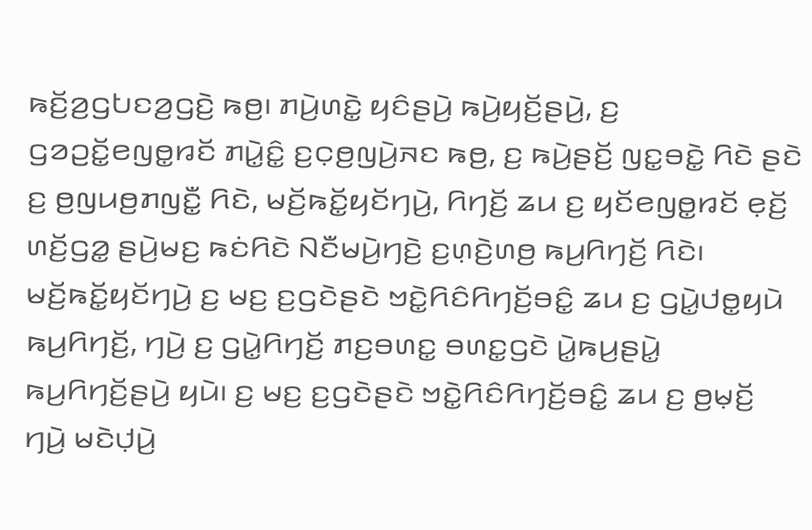ꤒꤢꤩ꤬ꤤ꤬ꤞꤝꤢꤤ꤬ꤞꤢꤧ꤬ ꤒꤥ꤬꤯ ꤊꤣꤧ꤬ꤛꤢꤧ꤭ ꤟꤢꤨꤔꤣꤧ꤬ ꤒꤣꤧ꤬ꤟꤢꤩ꤬ꤔꤣꤧ꤬, ꤢ꤬ ꤞꤤꤑꤢꤩ꤭ꤕꤜꤥ꤭ꤙꤢꤩ ꤊꤣꤧ꤭ꤢꤨ꤭ ꤢ꤬ꤍ꤫ꤥ꤬ꤜꤣꤧ꤬ꤏꤢ ꤒꤥ꤬, ꤢ꤬ ꤒꤣꤧ꤬ꤔꤢꤩ꤬ ꤜꤢ꤭ꤋꤢꤧ꤭ ꤖꤢꤧ ꤔꤢꤧ ꤢ꤬ ꤥ꤬ꤜꤣꤥ꤬ꤊꤜꤢꤪ꤭ ꤖꤢꤧ, ꤗꤢꤩ꤬ꤒꤢꤩ꤭ꤟꤢꤩꤚꤣꤧ꤬, ꤖꤚꤢꤩ꤬ ꤘꤣ ꤢ꤬ ꤟꤢꤩꤕꤜꤥ꤭ꤙꤢꤩ ꤕ꤫ꤢꤩ꤬ ꤛꤢꤩ꤬ꤞꤤ꤭ ꤔꤣꤧ꤬ꤗꤢ꤬ ꤒꤢꤦꤖꤢꤧ ꤡꤢꤪꤗꤣꤧ꤬ꤚꤢꤧ꤬ ꤢ꤬ꤛ꤫ꤢꤧ꤬ꤛꤥ꤬ ꤒꤣ꤬ꤖꤚꤢꤩ꤬ ꤖꤢꤧ꤯
ꤗꤢꤩ꤬ꤒꤢꤩ꤭ꤟꤢꤩꤚꤣꤧ꤬ ꤢ꤬ ꤗꤢ꤬ ꤢ꤬ꤞꤢꤧꤔꤢꤧ ꤠꤢꤧ꤭ꤖꤢꤨꤖꤚꤢꤩ꤬ꤋꤢꤨ꤭ ꤘꤣ ꤢ꤬ ꤞꤣꤧ꤭ꤓꤥ꤭ꤟꤣꤧ ꤒꤣ꤬ꤖꤚꤢꤩ꤬, ꤚꤣꤧ꤬ ꤢ꤬ ꤞꤣꤧ꤭ꤖꤚꤢꤩ꤬ ꤊꤢ꤬ꤋꤛꤢ꤭ ꤋꤛꤢ꤭ꤞꤢꤧ ꤣꤧ꤭ꤒꤣ꤬ꤔꤣꤧ꤭ ꤒꤣ꤬ꤖꤚꤢꤩ꤬ꤔꤣꤧ꤬ ꤟꤣꤧ꤯ ꤢ꤬ ꤗꤢ꤬ ꤢ꤬ꤞꤢꤧꤔꤢꤧ ꤠꤢꤧ꤭ꤖꤢꤨꤖꤚꤢꤩ꤬ꤋꤢꤨ꤭ ꤘꤣ ꤢ꤬ ꤥ꤬ꤗ꤫ꤢꤩ꤬ ꤚꤣꤧ꤬ ꤗꤢꤧꤓ꤫ꤣꤧ꤬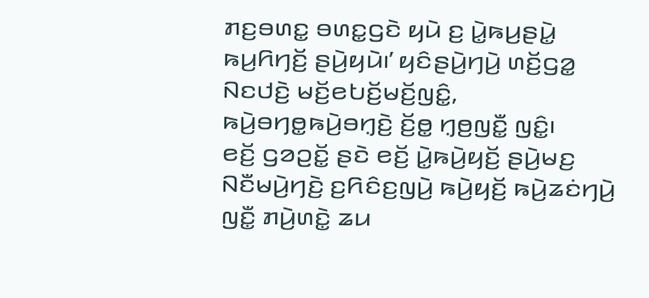ꤊꤢ꤬ꤋꤛꤢ꤭ ꤋꤛꤢ꤭ꤞꤢꤧ ꤟꤣꤧ ꤢ꤬ ꤣꤧ꤭ꤒꤣ꤬ꤔꤣꤧ꤭ ꤒꤣ꤬ꤖꤚꤢꤩ꤬ ꤔꤣꤧ꤬ꤟꤣꤧ꤯’ ꤟꤢꤨꤔꤣꤧ꤬ꤚꤣꤧ꤬ ꤛꤢꤩ꤬ꤞꤤ꤭ ꤡꤢꤓꤢꤧ꤬ ꤗꤢꤩ꤬ꤕꤝꤢꤩ꤬ꤗꤢꤩ꤬ꤜꤢꤨ꤭, ꤒꤣꤧ꤬ꤋꤚꤥ꤭ꤒꤣꤧ꤬ꤋꤚ꤫ꤢꤧ꤬ ꤢꤩ꤬ꤥ꤭ ꤚ꤫ꤥ꤬ꤜꤢꤪ꤭ ꤜꤢꤨ꤭꤯
ꤕꤢꤩ꤬ ꤞꤤꤑꤢꤩ꤭ ꤔꤢꤧ ꤕꤢꤩ꤬ ꤣꤧ꤭ꤒꤣꤧ꤬ꤟꤢꤩ꤬ ꤔꤣꤧ꤬ꤗꤢ꤬ ꤡꤢꤪꤗꤣꤧ꤬ꤚꤢꤧ꤬ ꤢ꤬ꤖꤢꤨꤢ꤬ꤜꤣꤧ꤬ ꤒꤣꤧ꤬ꤟꤢꤩ꤬ ꤒꤣꤧ꤬ꤘꤢꤦꤚꤣꤧ꤬ ꤜꤢꤪ꤭ ꤊꤣꤧ꤬ꤛꤢꤧ꤭ ꤘꤣ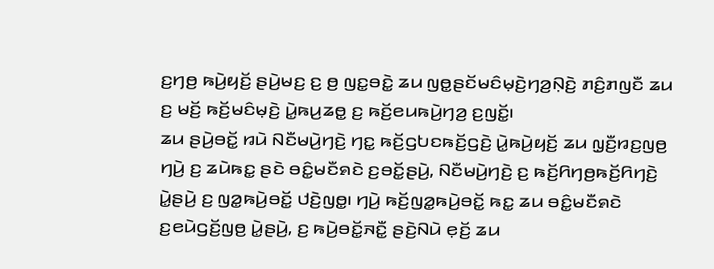ꤢ꤬ꤚꤥ꤬ ꤒꤣꤧ꤬ꤟꤢꤩ꤬ ꤔꤣꤧ꤬ꤗꤢ꤬ ꤢ꤬ ꤥ꤬ ꤜꤢ꤭ꤋꤢꤧ꤭ ꤘꤣ ꤜꤥ꤭ꤔꤢꤩꤗꤢꤨꤗ꤫ꤢꤧ꤬ꤚꤤ꤬ꤡ꤫ꤢꤧ꤬ ꤊꤢꤨ꤬ꤊꤜꤢꤪ ꤘꤣ ꤢ꤬ ꤗꤢꤩ꤬ ꤒꤢꤩ꤬ꤗꤢꤨꤗ꤫ꤢꤧ꤬ ꤣꤧ꤭ꤒꤣ꤬ꤘꤥ꤭ ꤢ꤬ ꤒꤢꤩ꤬ꤕꤣꤒꤣꤧ꤬ꤚꤤ꤬ ꤢ꤬ꤜꤢꤩ꤭꤯
ꤘꤣ ꤔꤣꤧ꤬ꤋꤢꤩ꤭ ꤙꤣꤧ ꤡꤢꤪꤗꤣꤧ꤬ꤚꤢꤧ꤬ ꤚꤢ꤭ ꤒꤢꤩ꤬ꤞꤝꤢꤒꤢꤩ꤬ꤞꤢꤧ꤬ ꤣꤧ꤭ꤒꤣꤧ꤬ꤟꤢꤩ꤬ ꤘꤣ ꤜ꤫ꤢꤪ꤬ꤙꤢ꤬ꤜꤥ꤬ ꤚꤣꤧ꤬ ꤢ꤬ ꤘꤣꤧꤒꤢ꤭ ꤔꤢꤧ ꤋꤢꤨ꤭ꤗꤢꤪꤎꤢꤧ ꤢ꤬ꤋꤢꤩ꤭ꤔꤣꤧ꤬, ꤡꤢꤪꤗꤣꤧ꤬ꤚꤢꤧ꤬ ꤢ꤬ ꤒꤢꤩ꤬ꤖꤚꤥ꤬ꤒꤢꤩ꤬ꤖꤚꤢꤧ꤬ ꤣꤧ꤭ꤔꤣꤧ꤬ ꤢ꤬ ꤜꤤ꤭ꤒꤣꤧ꤬ꤋꤢꤩ꤭ ꤓꤢꤧ꤬ꤜꤥ꤭꤯ ꤚꤣꤧ꤬ ꤒꤢꤩ꤬ꤜꤤ꤭ꤒꤣꤧ꤬ꤋꤢꤩ꤭ ꤒꤢ꤭ ꤘꤣ ꤋꤢꤨ꤭ꤗꤢꤪꤎꤢꤧ ꤢ꤬ꤕꤣꤧꤞꤢꤩ꤬ꤜꤥ꤬ ꤣꤧ꤭ꤔꤣꤧ꤬, ꤢ꤬ ꤒꤣꤧ꤬ꤋꤢꤩ꤭ꤏꤢꤪ꤭ ꤔꤢꤧ꤬ꤡꤣꤧ ꤕ꤫ꤢꤩ꤬ ꤘꤣ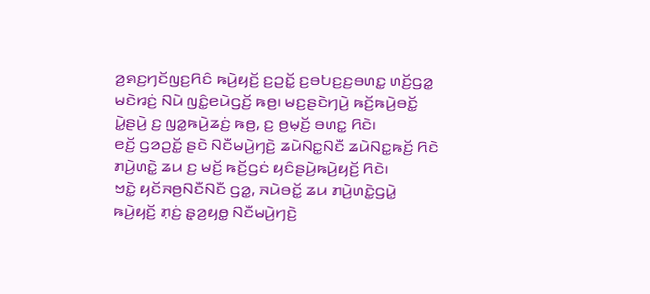ꤤ꤬ꤎꤢ꤬ꤚꤢꤩꤜꤢ꤬ꤖꤢꤨ ꤒꤣꤧ꤬ꤟꤢꤩ꤬ ꤢ꤬ꤑꤢꤩ꤭ ꤢ꤬ꤋꤝꤢ꤬ꤢ꤬ꤋꤛꤢ꤭ ꤛꤢꤩ꤬ꤞꤤ꤭ ꤗꤢꤧꤙꤢꤦ꤬ ꤡꤣꤧ ꤜꤢꤨ꤭ꤕꤣꤧꤞꤢꤩ꤬ ꤒꤥ꤬꤯ ꤗꤢ꤬ꤔꤢꤧꤚꤣꤧ꤬ ꤒꤢꤩ꤬ꤒꤣꤧ꤬ꤋꤢꤩ꤭ ꤣꤧ꤭ꤔꤣꤧ꤬ ꤢ꤬ ꤜꤤ꤭ꤒꤣꤧ꤬ꤘꤢꤦ꤬ ꤒꤥ꤬, ꤢ꤬ ꤥ꤬ꤗ꤫ꤢꤩ꤬ ꤋꤛꤢ꤭ ꤖꤢꤧ꤯
ꤕꤢꤩ꤬ ꤞꤤꤑꤢꤩ꤭ ꤔꤢꤧ ꤡꤢꤪꤗꤣꤧ꤬ꤚꤢꤧ꤬ ꤘꤣꤧꤡꤢ꤭ꤡꤢꤪ ꤘꤣꤧꤡꤢ꤭ꤒꤢꤩ꤬ ꤖꤢꤧ ꤊꤣꤧ꤬ꤛꤢꤧ꤭ ꤘꤣ ꤢ꤬ ꤗꤢꤩ꤬ ꤒꤢꤩ꤬ꤞꤢꤦ ꤟꤢꤨꤔꤣꤧ꤬ꤒꤣꤧ꤬ꤟꤢꤩ꤬ ꤖꤢꤧ꤯
ꤠꤢꤧ꤭ ꤟꤢꤩꤏꤥ꤬ꤡꤢꤪꤡꤢꤪ ꤞꤤ꤭, ꤏꤣꤧꤋꤢꤩ꤭ ꤘꤣ ꤊꤣꤧ꤬ꤛꤢꤧ꤭ꤞꤣꤧ꤭ ꤒꤣꤧ꤬ꤟꤢꤩ꤬ ꤊ꤫ꤢꤦ꤬ ꤔ꤫ꤤ꤬ꤟꤥ꤭ ꤡꤢꤪꤗꤣꤧ꤬ꤚꤢꤧ꤬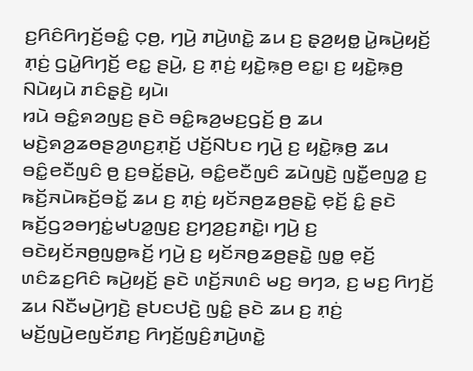ꤢ꤬ꤖꤢꤨꤖꤚꤢꤩ꤬ꤋꤢꤨ꤭ ꤍ꤫ꤥ꤬, ꤚꤣꤧ꤬ ꤊꤣꤧ꤬ꤛꤢꤧ꤭ ꤘꤣ ꤢ꤬ ꤔ꤫ꤤ꤬ꤟꤥ꤭ ꤣꤧ꤭ꤒꤣꤧ꤬ꤟꤢꤩ꤬ ꤊ꤫ꤢꤦ꤬ ꤞꤣꤧ꤭ꤖꤚꤢꤩ꤬ ꤕꤢ꤭ ꤔꤣꤧ꤬, ꤢ꤬ ꤊ꤫ꤢꤦ꤬ ꤟꤢꤧ꤭ꤒ꤫ꤥ꤬ ꤕꤢ꤭꤯ ꤢ꤬ ꤟꤢꤧ꤭ꤒ꤫ꤥ꤬ ꤡꤣꤧꤟꤣꤧ ꤊꤢꤨꤔ꤫ꤢꤧ꤬ ꤟꤣꤧ꤯
ꤙꤣꤧ ꤋꤢꤨ꤭ꤎꤤꤜꤢ꤬ ꤔꤢꤧ ꤋꤢꤨ꤭ꤒꤤ꤬ꤗꤢ꤬ꤞꤢꤩ꤬ ꤥ꤬ ꤘꤣ ꤗꤢꤧ꤬ꤎꤤ꤬ꤘꤥꤔꤤ꤬ꤛꤢ꤬ꤊ꤫ꤢꤩ꤬ ꤓꤢꤩ꤬ꤡꤝꤢ ꤚꤣꤧ꤬ ꤢ꤬ ꤟꤢꤧ꤭ꤒ꤫ꤥ꤬ ꤘꤣ ꤋꤢꤨ꤭ꤕꤢꤪꤜꤢꤨ ꤥ꤬ ꤢ꤬ꤋꤢꤩ꤭ꤔꤣꤧ꤬, ꤋꤢꤨ꤭ꤕꤢꤪꤜꤢꤨ ꤘꤣꤧꤜꤢꤧ꤬ ꤜꤢꤪ꤭ꤕꤜꤤ꤭ ꤢ꤬ ꤒꤢꤩ꤬ꤏꤣꤧꤒꤢꤩ꤬ꤋꤢꤩ꤭ ꤘꤣ ꤢ꤬ ꤊ꤫ꤢꤦ꤬ ꤟꤢꤩꤏꤥ꤬ꤘꤥ꤬ꤔꤢꤧ꤭ ꤕ꤫ꤢꤩ꤬ ꤢꤨ꤭ ꤔꤢꤧ ꤒꤢꤩ꤬ꤞꤤꤋꤚꤢꤦ꤭ꤗꤝꤤ꤭ꤜꤢ꤬ ꤢ꤬ꤚꤤ꤬ꤢ꤬ꤊꤢꤧ꤭꤯ ꤚꤣꤧ꤬ ꤢ꤬ ꤋꤢꤧꤟꤢꤩꤏꤥ꤬ꤜꤥ꤭ꤒꤢꤩ꤬ ꤚꤣꤧ꤬ ꤢ꤬ ꤟꤢꤩꤏꤥ꤬ꤘꤥ꤬ꤔꤢꤧ꤭ ꤜꤥ꤭ ꤕ꤫ꤢꤩ꤬ ꤛꤢꤨꤘꤢ꤬ꤖꤢꤨ ꤒꤣꤧ꤬ꤟꤢꤩ꤬ ꤔꤢꤧ ꤛꤢꤩ꤬ꤏꤛꤢꤨ ꤗꤢ꤬ ꤋꤚꤤ, ꤢ꤬ ꤗꤢ꤬ ꤖꤚꤢꤩ꤬ ꤘꤣ ꤡꤢꤪꤗꤣꤧ꤬ꤚꤢꤧ꤬ ꤔꤝꤢꤓꤢꤧ꤬ ꤜꤢꤨ꤭ ꤔꤢꤧ ꤘꤣ ꤢ꤬ ꤊ꤫ꤢꤦ꤬ ꤗꤢꤩ꤬ꤜꤣꤧ꤬ꤕꤜꤢꤩꤊꤢ꤬ ꤖꤚꤢꤩ꤬ꤜꤢꤨ꤬ꤊꤣꤧ꤬ꤛꤢꤧ꤭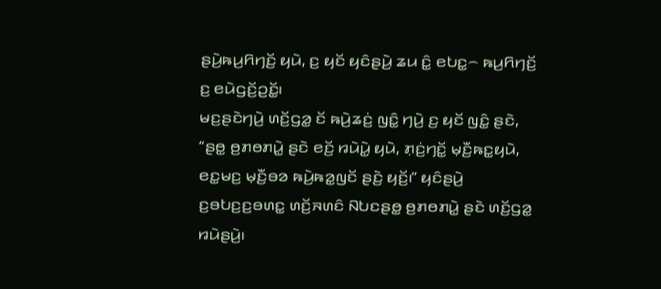ꤔꤣꤧ꤬ꤒꤣ꤬ꤖꤚꤢꤩ꤬ ꤟꤣꤧ, ꤢ꤬ ꤟꤢꤩ ꤟꤢꤨꤔꤣꤧ꤬ ꤘꤣ ꤢꤨ꤭ ꤕꤝꤢ꤭꤮ ꤒꤣ꤬ꤖꤚꤢꤩ꤬ ꤢ꤬ ꤕꤣꤧꤞꤢꤩ꤬ꤑꤢꤩ꤭꤯
ꤗꤢ꤬ꤔꤢꤧꤚꤣꤧ꤬ ꤛꤢꤩ꤬ꤞꤤ꤭ ꤢꤩ ꤒꤣꤧ꤬ꤘꤢꤦ꤬ ꤜꤢꤨ꤭ ꤚꤣꤧ꤬ ꤢ꤬ ꤟꤢꤩ ꤜꤢꤨ꤭ ꤔꤢꤧ, “ꤔꤥ꤭ ꤥ꤬ꤊꤥꤊꤣꤧ꤭ ꤔꤢꤧ ꤕꤢꤩ꤬ ꤙꤣꤧꤣꤧ꤭ ꤟꤣꤧ, ꤊ꤫ꤢꤦ꤬ꤚꤢꤩ꤭ ꤗ꤫ꤢꤪ꤬ꤒꤢ꤭ꤟꤣꤧ, ꤕꤢ꤭ꤗꤢ꤬ ꤗ꤫ꤢꤪ꤬ꤋꤤ ꤒꤣꤧ꤬ꤒꤤ꤭ꤜꤢꤩ ꤔꤢꤧ꤬ ꤟꤢꤩ꤬꤯” ꤟꤢꤨꤔꤣꤧ꤬ ꤢ꤬ꤋꤝꤢ꤬ꤢ꤬ꤋꤛꤢ꤭ ꤛꤢꤩ꤬ꤏꤛꤢꤨ ꤡꤝꤢꤔꤥ꤭ ꤥ꤬ꤊꤥꤊꤣꤧ꤭ ꤔꤢꤧ ꤛꤢꤩ꤬ꤞꤤ꤭ ꤙꤣꤧꤔꤣꤧ꤬꤯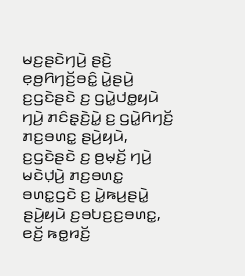ꤗꤢ꤬ꤔꤢꤧꤚꤣꤧ꤬ ꤔꤢꤧ꤬ ꤕ꤫ꤥ꤬ꤖꤚꤢꤩ꤬ꤋꤢꤨ꤭ ꤣꤧ꤭ꤔꤣꤧ꤬ ꤢ꤬ꤞꤢꤧꤔꤢꤧ ꤢ꤬ ꤞꤣꤧ꤭ꤓꤥ꤭ꤟꤣꤧ ꤚꤣꤧ꤬ ꤊꤢꤨꤔ꤫ꤢꤧ꤬ꤣꤧ꤭ ꤢ꤬ ꤞꤣꤧ꤭ꤖꤚꤢꤩ꤬ ꤊꤢ꤬ꤋꤛꤢ꤭ ꤔꤣꤧ꤬ꤟꤣꤧ, ꤢ꤬ꤞꤢꤧꤔꤢꤧ ꤢ꤬ ꤥ꤬ꤗ꤫ꤢꤩ꤬ ꤚꤣꤧ꤬ ꤗꤢꤧꤓ꤫ꤣꤧ꤬ ꤊꤢ꤬ꤋꤛꤢ꤭ ꤋꤛꤢ꤭ꤞꤢꤧ ꤢ꤬ ꤣꤧ꤭ꤒꤣ꤬ꤔꤣꤧ꤭ ꤔꤣꤧ꤬ꤟꤣꤧ ꤢ꤬ꤋꤝꤢ꤬ꤢ꤬ꤋꤛꤢ꤭, ꤕꤢꤩ꤬ ꤒꤥ꤭ꤙꤢꤩ꤬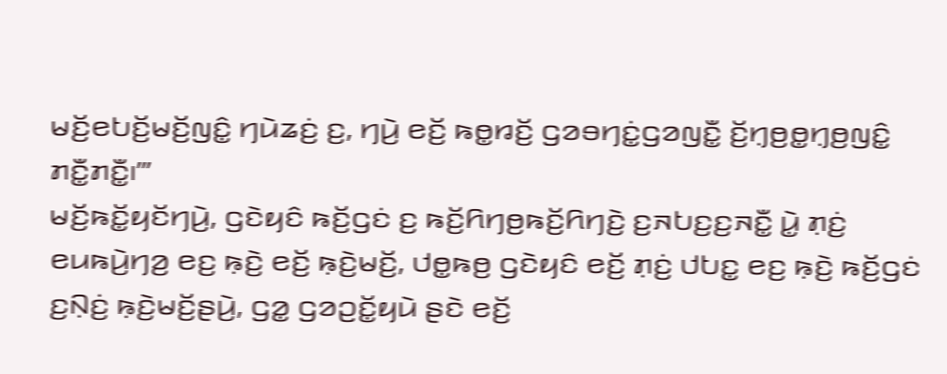ꤗꤢꤩ꤬ꤕꤝꤢꤩ꤬ꤗꤢꤩ꤬ꤜꤢꤨ꤭ ꤚꤣꤧꤘꤢꤦ꤬ ꤢ꤬, ꤚꤣꤧ꤬ ꤕꤢꤩ꤬ ꤒꤥ꤭ꤙꤢꤩ꤬ ꤞꤤꤋꤚꤢꤦ꤭ꤞꤤꤜꤢꤪ꤭ ꤢꤩ꤬ꤚ꤫ꤥ꤬ꤥ꤭ꤚ꤫ꤥ꤬ꤜꤢꤨ꤭ ꤊꤢꤪ꤭ꤊꤢꤪ꤭꤯’”
ꤗꤢꤩ꤬ꤒꤢꤩ꤭ꤟꤢꤩꤚꤣꤧ꤬, ꤞꤢꤧꤟꤢꤨ ꤒꤢꤩ꤬ꤞꤢꤦ ꤢ꤬ ꤒꤢꤩ꤬ꤖꤚꤥ꤬ꤒꤢꤩ꤬ꤖꤚꤢꤧ꤬ ꤢ꤬ꤏꤝꤢ꤬ꤢ꤬ꤏꤢꤪ꤭ ꤣꤧ꤭ ꤊ꤫ꤢꤦ꤬ ꤕꤣꤒꤣꤧ꤬ꤚꤤ꤬ ꤕꤢ꤬ ꤒ꤫ꤢꤧ꤬ ꤕꤢꤩ꤬ ꤒ꤫ꤢꤧ꤬ꤗꤢꤩ꤬, ꤓꤥ꤭ꤒꤥ꤬ ꤞꤢꤧꤟꤢꤨ ꤕꤢꤩ꤬ ꤊ꤫ꤢꤦ꤬ ꤓꤝꤢ꤭ ꤕꤢ꤬ ꤒ꤫ꤢꤧ꤬ ꤒꤢꤩ꤬ꤞꤢꤦ ꤢ꤬ꤡ꤫ꤢꤦ꤬ ꤒ꤫ꤢꤧ꤬ꤗꤢꤩ꤬ꤔꤣꤧ꤬, ꤞꤤ꤭ ꤞꤤꤑꤢꤩ꤭ꤟꤣꤧ ꤔꤢꤧ ꤕꤢꤩ꤬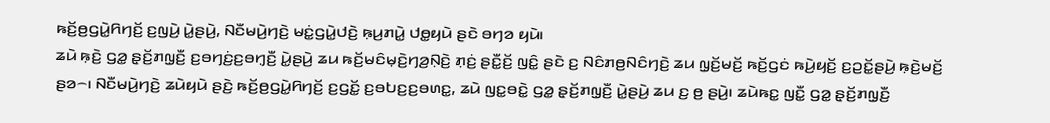ꤒꤢꤩ꤬ꤥ꤬ꤞꤣꤧ꤭ꤖꤚꤢꤩ꤬ ꤢ꤬ꤜꤣꤧ꤬ ꤣꤧ꤭ꤔꤣꤧ꤬, ꤡꤢꤪꤗꤣꤧ꤬ꤚꤢꤧ꤬ ꤗꤢꤦ꤭ꤞꤣꤧ꤭ꤓꤢꤧ꤬ ꤒ꤫ꤣ꤬ꤊꤣꤧ꤭ ꤓꤥ꤭ꤟꤣꤧ ꤔꤢꤧ ꤋꤚꤤ ꤟꤣꤧ꤯
ꤘꤣꤧ ꤒ꤫ꤢꤧ꤬ ꤞꤤ꤭ ꤔ꤫ꤢꤩ꤬ꤊꤜ꤫ꤢꤪ꤬ ꤢ꤬ꤋꤚꤢꤦ꤬ꤢ꤬ꤋꤚ꤫ꤢꤪ꤬ ꤣꤧ꤭ꤔꤣꤧ꤬ ꤘꤣ ꤒꤢꤩ꤬ꤗꤢꤨꤗ꤫ꤢꤧ꤬ꤚꤤ꤬ꤡ꤫ꤢꤧ꤬ ꤊ꤫ꤢꤦ꤬ ꤔꤢꤪ꤭ꤢꤩ꤬ ꤜꤢꤨ꤭ ꤔꤢꤧ ꤢ꤬ ꤡꤢꤨꤊꤥ꤬ꤡꤢꤨꤚꤢꤧ꤬ ꤘꤣ ꤜ꤫ꤢꤩ꤬ꤗꤢꤩ꤬ ꤒꤢꤩ꤬ꤞꤢꤦ ꤒꤣꤧ꤬ꤟꤢꤩ꤬ ꤢ꤬ꤑꤢꤩ꤭ꤔꤣꤧ꤬ ꤒ꤫ꤢꤧ꤬ꤗꤢꤩ꤬ ꤔꤤ꤮꤯ ꤡꤢꤪꤗꤣꤧ꤬ꤚꤢꤧ꤬ ꤘꤣꤧꤟꤣꤧ ꤔꤢꤧ꤬ ꤒꤢꤩ꤬ꤥ꤬ꤞꤣꤧ꤭ꤖꤚꤢꤩ꤬ ꤢ꤬ꤞꤢꤩ꤭ ꤢ꤬ꤋꤝꤢ꤬ꤢ꤬ꤋꤛꤢ꤭, ꤘꤣꤧ ꤜꤢ꤭ꤋꤢꤧ꤭ ꤞꤤ꤭ ꤔ꤫ꤢꤩ꤬ꤊꤜ꤫ꤢꤪ꤬ ꤣꤧ꤭ꤔꤣꤧ꤬ ꤘꤣ ꤢ꤬ ꤥ꤬ ꤔꤣꤧ꤬꤯ ꤘꤣꤧꤒꤢ꤭ ꤜꤢꤪ꤭ ꤞꤤ꤭ ꤔ꤫ꤢꤩ꤬ꤊꤜ꤫ꤢꤪ꤬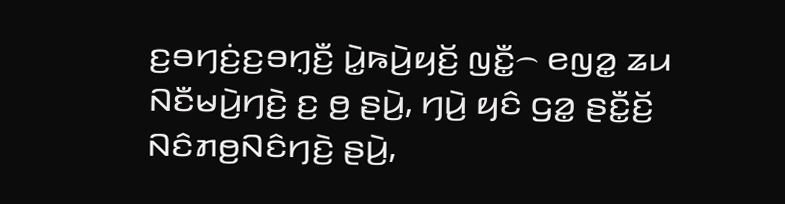ꤢ꤬ꤋꤚꤢꤦ꤬ꤢ꤬ꤋꤚ꤫ꤢꤪ꤬ ꤣꤧ꤭ꤒꤣꤧ꤬ꤟꤢꤩ꤬ ꤜꤢꤪ꤭꤮ ꤕꤜꤤ꤭ ꤘꤣ ꤡꤢꤪꤗꤣꤧ꤬ꤚꤢꤧ꤬ ꤢ꤬ ꤥ꤬ ꤔꤣꤧ꤬, ꤚꤣꤧ꤬ ꤟꤢꤨ ꤞꤤ꤭ ꤔꤢꤪ꤭ꤢꤩ꤬ ꤡꤢꤨꤊꤥ꤬ꤡꤢꤨꤚꤢꤧ꤬ ꤔꤣꤧ꤬,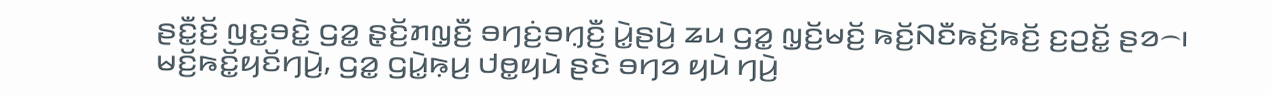ꤔꤢꤪ꤭ꤢꤩ꤬ ꤜꤢ꤭ꤋꤢꤧ꤭ ꤞꤤ꤭ ꤔ꤫ꤢꤩ꤬ꤊꤜ꤫ꤢꤪ꤬ ꤋꤚꤢꤦ꤬ꤋꤚ꤫ꤢꤪ꤬ ꤣꤧ꤭ꤔꤣꤧ꤬ ꤘꤣ ꤞꤤ꤭ ꤜ꤫ꤢꤩ꤬ꤗꤢꤩ꤬ ꤒꤢꤩ꤬ꤡꤢꤪꤒꤢꤩ꤬ꤒꤢꤩ꤬ ꤢ꤬ꤑꤢꤩ꤭ ꤔꤤ꤮꤯
ꤗꤢꤩ꤬ꤒꤢꤩ꤭ꤟꤢꤩꤚꤣꤧ꤬, ꤞꤤ꤭ ꤞꤣꤧ꤭ꤒ꤫ꤣ꤬ ꤓꤥ꤭ꤟꤣꤧ ꤔꤢꤧ ꤋꤚꤤ ꤟꤣꤧ ꤚꤣꤧ꤬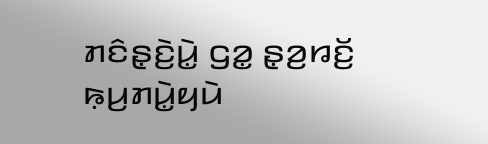ꤊꤢꤨꤔ꤫ꤢꤧ꤬ꤣꤧ꤭ ꤞꤤ꤭ ꤔ꤫ꤤ꤬ꤙꤢꤩ꤬ ꤒ꤫ꤣ꤬ꤊꤣꤧ꤭ꤟꤣꤧ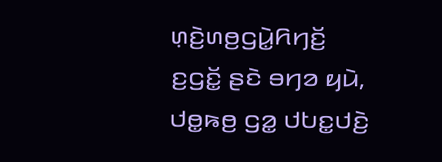ꤛ꤫ꤢꤧ꤬ꤛꤥ꤬ꤞꤣꤧ꤭ꤖꤚꤢꤩ꤬ ꤢ꤬ꤞꤢꤩ꤭ ꤔꤢꤧ ꤋꤚꤤ ꤟꤣꤧ, ꤓꤥ꤭ꤒꤥ꤬ ꤞꤤ꤭ ꤓꤝꤢ꤭ꤓꤢꤧ꤬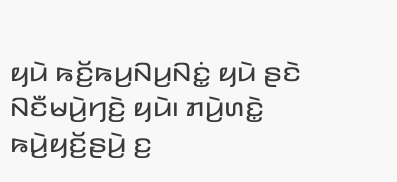ꤟꤣꤧ ꤒꤢꤩ꤬ꤒꤣ꤬ꤡꤣ꤬ꤡꤢꤦ꤭ ꤟꤣꤧ ꤔꤢꤧ ꤡꤢꤪꤗꤣꤧ꤬ꤚꤢꤧ꤬ ꤟꤣꤧ꤯ ꤊꤣꤧ꤬ꤛꤢꤧ꤭ ꤒꤣꤧ꤬ꤟꤢꤩ꤬ꤔꤣꤧ꤬ ꤢ꤬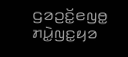ꤞꤤꤑꤢꤩ꤭ꤕꤜꤥ꤭ ꤊꤣꤧ꤭ꤜꤢ꤭ꤟꤤ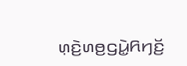ꤛ꤫ꤢꤧ꤬ꤛꤥ꤬ꤞꤣꤧ꤭ꤖꤚꤢꤩ꤬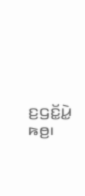ꤢ꤬ꤞꤢꤩ꤭ꤣꤧ꤭ ꤒꤥ꤬꤯